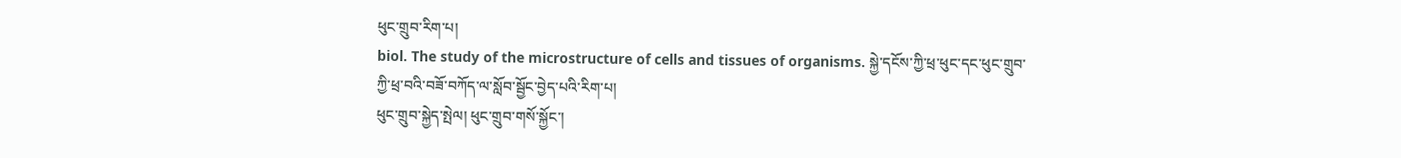ཕུང་གྲུབ་རིག་པ།
biol. The study of the microstructure of cells and tissues of organisms. སྐྱེ་དངོས་ཀྱི་ཕྲ་ཕུང་དང་ཕུང་གྲུབ་ཀྱི་ཕྲ་བའི་བཟོ་བཀོད་ལ་སློབ་སྦྱོང་བྱེད་པའི་རིག་པ།
ཕུང་གྲུབ་སྐྱེད་སྤེལ། ཕུང་གྲུབ་གསོ་སྐྱོང་།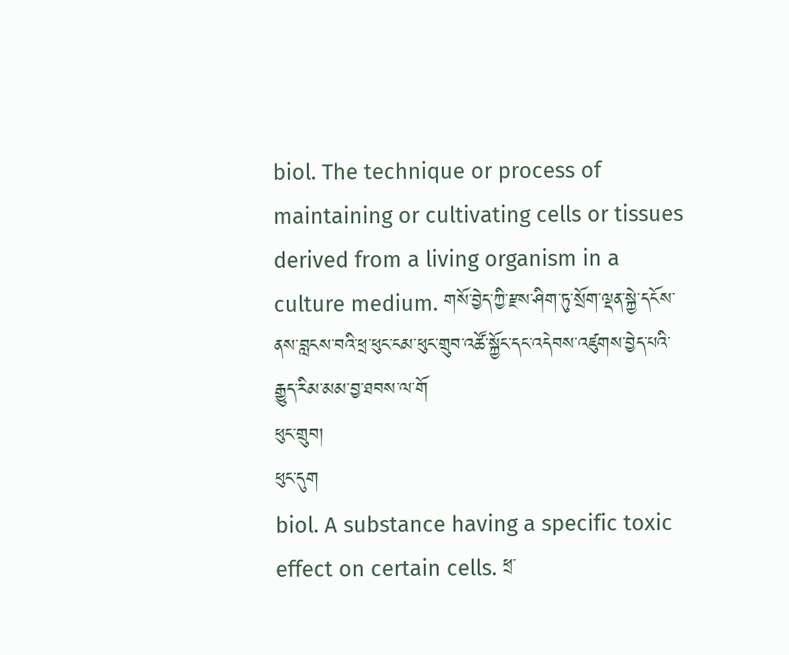biol. The technique or process of maintaining or cultivating cells or tissues derived from a living organism in a culture medium. གསོ་བྱེད་ཀྱི་རྫས་ཤིག་ཏུ་སྲོག་ལྡན་སྐྱེ་དངོས་ནས་བླངས་བའི་ཕྲ་ཕུང་ངམ་ཕུང་གྲུབ་འཚོ་སྐྱོང་དང་འདེབས་འཛུགས་བྱེད་པའི་རྒྱུད་རིམ་མམ་བྱ་ཐབས་ལ་གོ
ཕུང་གྲུབ།
ཕུང་དུག
biol. A substance having a specific toxic effect on certain cells. ཕྲ་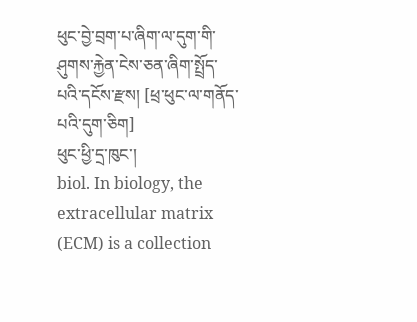ཕུང་བྱེ་བྲག་པ་ཞིག་ལ་དུག་གི་ཤུགས་རྐྱེན་ངེས་ཅན་ཞིག་སྤྲོད་པའི་དངོས་རྫས། [ཕྲ་ཕུང་ལ་གནོད་པའི་དུག་ཅིག]
ཕུང་ཕྱི་དྲ་ཁུང་།
biol. In biology, the extracellular matrix (ECM) is a collection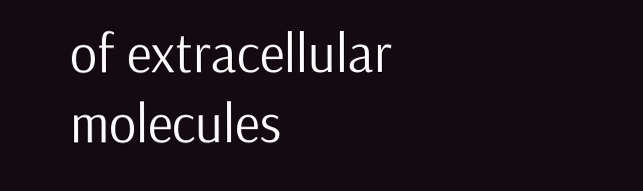of extracellular molecules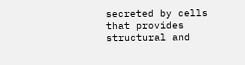secreted by cells that provides structural and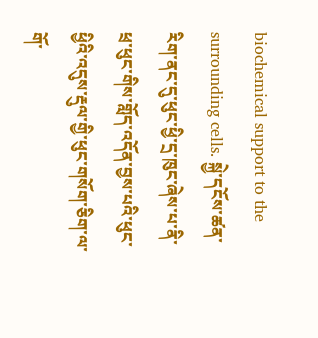biochemical support to the surrounding cells. སྐྱེ་དངོས་ཚན་རིག་ནང་དུ་ཕུང་ཕྱི་དྲ་ཁུང་ཞེས་པ་ནི་ཕྲ་ཕུང་གིས་གློད་འདོན་བྱས་པའི་ཕུང་ཕྱིའི་འདུས་རྡུལ་གྱི་ཕུང་གསོག་ཅིག་ལ་གོ་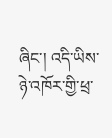ཞིང་། འདི་ཡིས་ཉེ་འཁོར་གྱི་ཕྲ་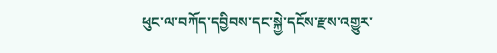ཕུང་ལ་བཀོད་དབྱིབས་དང་སྐྱེ་དངོས་རྫས་འགྱུར་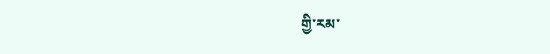གྱི་རམ་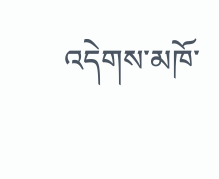འདེགས་མཁོ་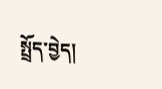སྤྲོད་བྱེད།